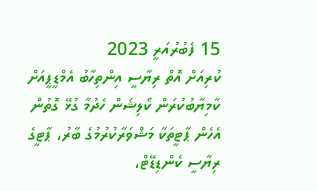15 ފެބުރުއަރީ 2023
ކުރިއަށް އޮތް ރިޔާސީ އިންތިހާބު އެމްޑީޕީއަށް ކާމިޔާބުކުރަން ކޯލިޝަން ހެދުމާ ގުޅޭ ގޮތުން އެހެން ޕާޓީތަކާ މަޝްވަރާކުރުމުގެ ބާރު، ޕާޓީގެ ރިޔާސީ ކެންޑިޑޭޓް،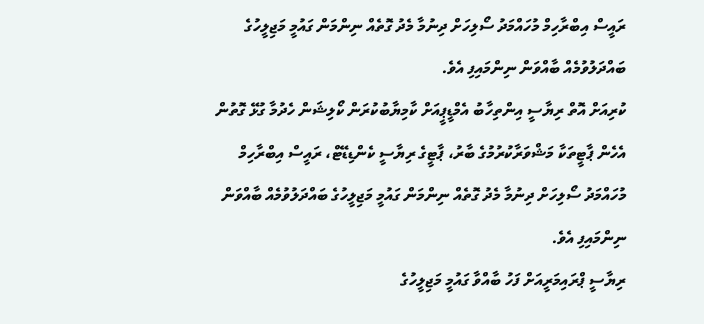ރައީސް އިބްރާހިމް މުހައްމަދު ސޯލިހަށް ދިނުމާ މެދު ގޮތެއް ނިންމަން ގައުމީ މަޖިލީހުގެ ބައްދަލުވުމެއް ބާއްވަން ނިންމައިފި އެވެ.
ކުރިއަށް އޮތް ރިޔާސީ އިންތިހާބު އެމްޑީޕީއަށް ކާމިޔާބުކުރަން ކޯލިޝަން ހެދުމާ ގުޅޭ ގޮތުން އެހެން ޕާޓީތަކާ މަޝްވަރާކުރުމުގެ ބާރު، ޕާޓީގެ ރިޔާސީ ކެންޑިޑޭޓް، ރައީސް އިބްރާހިމް މުހައްމަދު ސޯލިހަށް ދިނުމާ މެދު ގޮތެއް ނިންމަން ގައުމީ މަޖިލީހުގެ ބައްދަލުވުމެއް ބާއްވަން ނިންމައިފި އެވެ.
ރިޔާސީ ޕްރައިމަރީއަށް ފަހު ބާއްވާ ގައުމީ މަޖިލީހުގެ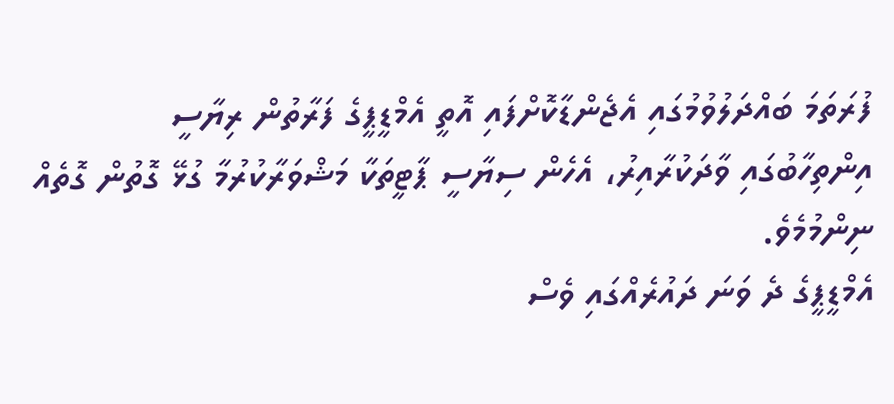ފުރަތަމަ ބައްދަލުވުމުގައި އެޖެންޑާކޮށްފައި އޮތީ އެމްޑީޕީގެ ފަރާތުން ރިޔާސީ އިންތިހާބުގައި ވާދަކުރާއިރު، އެހެން ސިޔާސީ ޕާޓީތަކާ މަޝްވަރާކުރުމާ ގުޅޭ ގޮތުން ގޮތެއް ނިންމުމެވެ.
އެމްޑީޕީގެ ދެ ވަނަ ދައުރެއްގައި ވެސް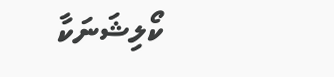ކޯލިޝަނަކާ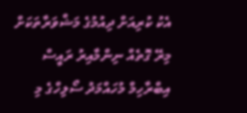އެކު ކުރިއަށް ދިއުމުގެ މަޝްވަރާތަކަށް މިރޭ ގޮތެއް ނިންމާއިރު ރައީސް އިބްރާހިމް މުހައްމަދު ސޯލިހްގެ މި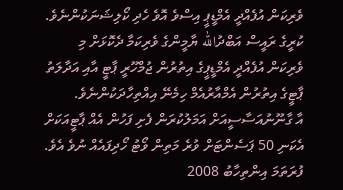ވެރިކަން އުފެއްދީ އެމްޑީޕީ އިސްވެ އޮވެ ހެދި ކޯލިޝަނަކުންނެވެ. ކުރީގެ ރައީސް އަބްދުالله ޔާމީންގެ ވެރިކަމާ ދެކޮޅަށް މި ވެރިކަން އުފެއްދީ އެމްޑީޕީގެ އިތުރުން ޖުމްހޫރީ ޕާޓީ އާއި އަދާލަތު ޕާޓީގެ އިތުރުން އެމްއާރުއެމް ހިމެނޭ އިއްތިހާދަކުންނެވެ.
އާ ގާނޫނުއަސާސީއަށް އަމަލުކުރަން ފެށި ފަހުން އެއް ޕާޓީއަކަށް އެކަނި 50 ޕަސެންޓަށް ވުރެ މަތިން ވޯޓު ހޯދިފައެއް ނުވެ އެވެ.
ފުރަތަމަ އިންތިހާބު 2008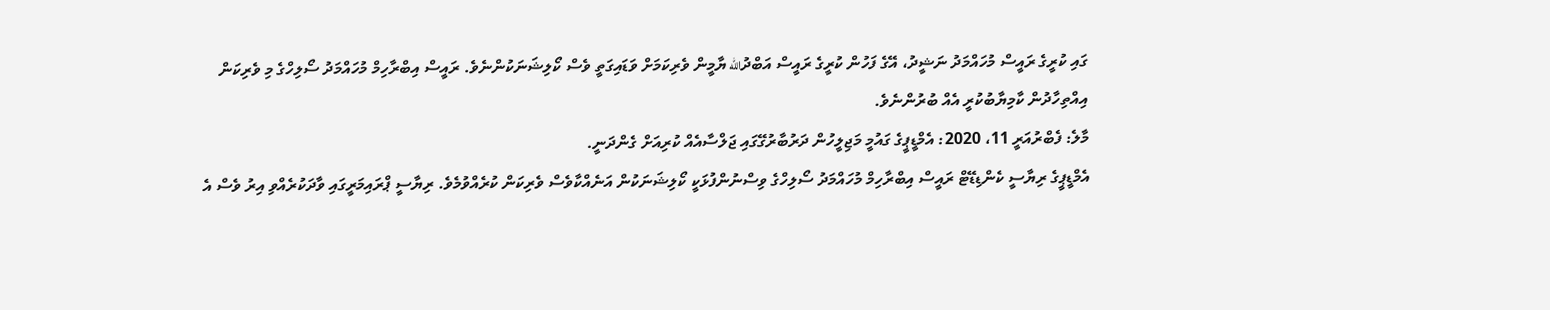ގައި ކުރީގެ ރައީސް މުހައްމަދު ނަޝީދު، އޭގެ ފަހުން ކުރީގެ ރައީސް އަބްދުالله ޔާމީން ވެރިކަމަށް ވަޑައިގަތީ ވެސް ކޯލިޝަނަކުންނެވެ. ރައީސް އިބްރާހިމް މުހައްމަދު ސޯލިހްގެ މި ވެރިކަން އިއްތިހާދުން ކާމިޔާބުކުރީ އެއް ބުރުންނެވެ.
މާލެ: ފެބްރުއަރީ 11، 2020: އެމްޑީޕީގެ ގައުމީ މަޖިލީހުން ދަރުބާރުގޭގައި ޖަލްސާއެއް ކުރިއަށް ގެންދަނީ.
އެމްޑީޕީގެ ރިޔާސީ ކެންޑިޑޭޓް ރައީސް އިބްރާހިމް މުހައްމަދު ސޯލިހްގެ ވިސްނުންފުޅަކީ ކޯލިޝަނަކުން އަނެއްކާވެސް ވެރިކަން ކުރެއްވުމެވެ. ރިޔާސީ ޕްރައިމަރީގައި ވާދަކުރެއްވި އިރު ވެސް އެ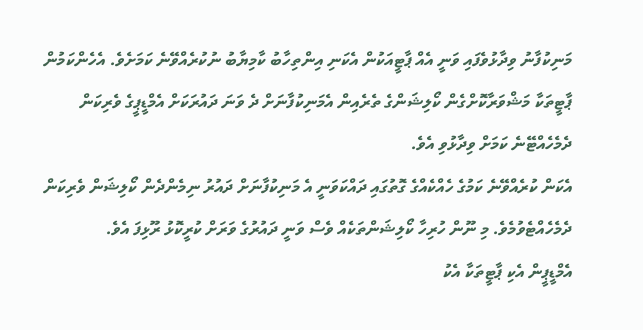މަނިކުފާނު ވިދާޅުވެފައި ވަނީ އެއް ޕާޓީއަކުން އެކަނި އިންތިހާބު ކާމިޔާބު ނުކުރެއްވޭނެ ކަމަށެވެ. އެހެންކަމުން ޕާޓީތަކާ މަޝްވަރާކޮށްގެން ކޯލިޝަންގެ ތެރެއިން އެމަނިކުފާނަށް ދެ ވަނަ ދައުރަކަށް އެމްޑީޕީގެ ވެރިކަން ދެމެހެއްޓޭނެ ކަމަށް ވިދާޅުވި އެވެ.
އެކަން ކުރެއްވޭނެ ކަމުގެ ހެއްކެއްގެ ގޮތުގައި ދައްކަވަނީ އެ މަނިކުފާނަށް ދައުރު ނިމެންދެން ކޯލިޝަން ވެރިކަން ދެމެހެއްޓެވުމެވެ. މި ނޫން ހުރިހާ ކޯލިޝަންތަކެއް ވެސް ވަނީ ދައުރުގެ ވަރަށް ކުރީކޮޅު ރޫޅިފަ އެވެ.
އެމްޑީޕީން އެކި ޕާޓީތަކާ އެކު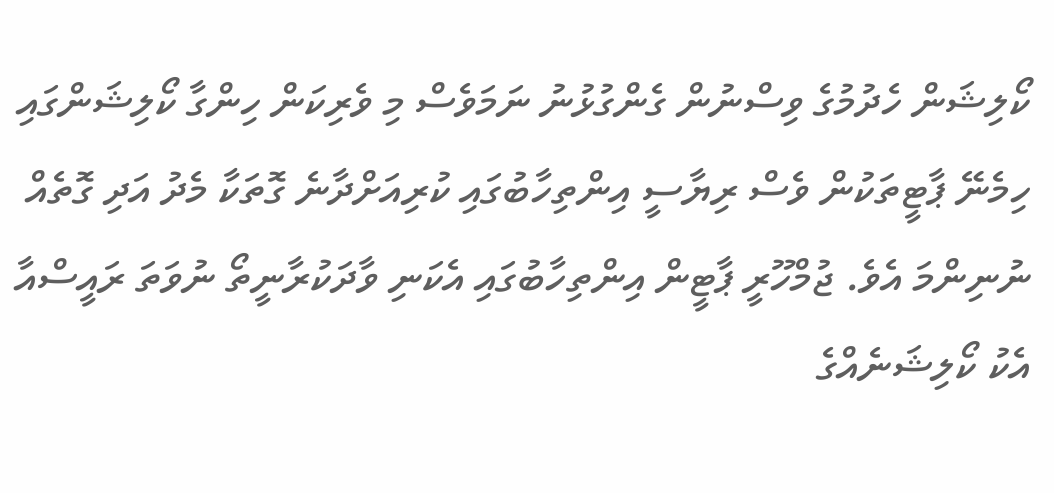ކޯލިޝަން ހެދުމުގެ ވިސްނުން ގެންގުޅުނު ނަމަވެސް މި ވެރިކަން ހިންގާ ކޯލިޝަންގައި ހިމެނޭ ޕާޓީތަކުން ވެސް ރިޔާސީ އިންތިހާބުގައި ކުރިއަށްދާނެ ގޮތަކާ މެދު އަދި ގޮތެއް ނުނިންމަ އެވެ. ޖުމްހޫރީ ޕާޓީން އިންތިހާބުގައި އެކަނި ވާދަކުރާނީތޯ ނުވަތަ ރައީސްއާ އެކު ކޯލިޝަނެއްގެ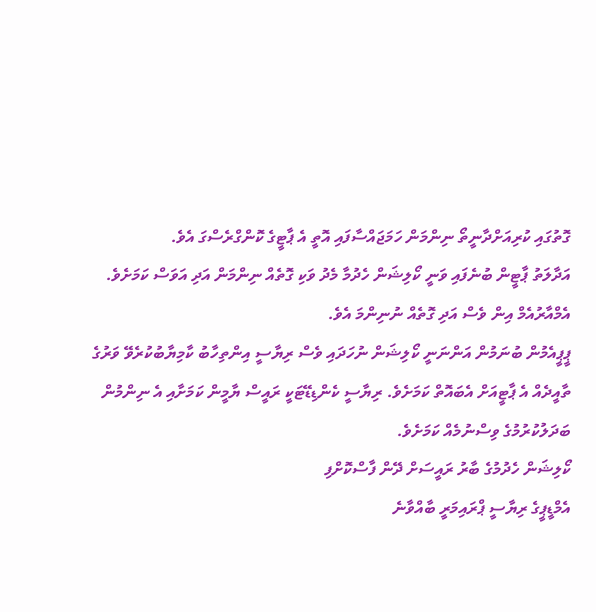ގޮތުގައި ކުރިއަށްދާނީތޯ ނިންމަން ހަމަޖައްސާފައި އޮތީ އެ ޕާޓީގެ ކޮންގްރެސްގަ އެވެ.
އަދާލަތު ޕާޓީން ބުނެފައި ވަނީ ކޯލިޝަން ހެދުމާ މެދު ވަކި ގޮތެއް ނިންމަން އަދި އަވަސް ކަމަށެވެ. އެމްއާރުއެމް އިން ވެސް އަދި ގޮތެއް ނުނިންމަ އެވެ.
ޕީޕީއެމުން ބުނަމުން އަންނަނީ ކޯލިޝަން ނުހަދައި ވެސް ރިޔާސީ އިންތިހާބު ކާމިޔާބުކުރެވޭ ވަރުގެ ތާއީދެއް އެ ޕާޓީއަށް އެބައޮތް ކަމަށެވެ. ރިޔާސީ ކެންޑިޑޭޓަކީ ރައީސް ޔާމީން ކަމަށާއި އެ ނިންމުން ބަދަލުކުރުމުގެ ވިސްނުމެއް ކަމަށެވެ.
ކޯލިޝަން ހެދުމުގެ ބާރު ރައީސަށް ދޭން ފާސްކޮށްފި
އެމްޑީޕީގެ ރިޔާސީ ޕްރައިމަރީ ބާއްވާނެ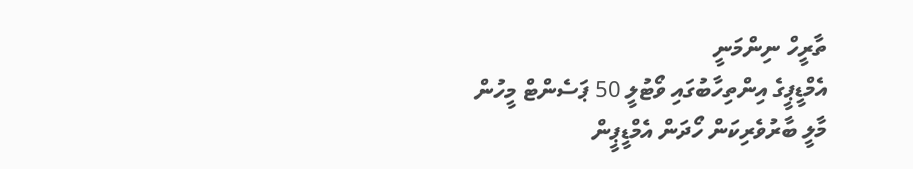ތާރީހް ނިންމަނީ
އެމްޑީޕީގެ އިންތިހާބުގައި ވޯޓުލީ 50 ޕަސެންޓް މީހުން
މާލީ ބާރުވެރިކަން ހޯދަން އެމްޑީޕީން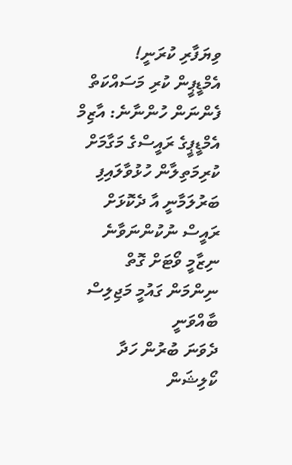ވިޔަފާރި ކުރަނީ!
އެމްޑީޕީން ކުރި މަސައްކަތް ފެންނަން ހުންނާނެ: އާޒިމް
އެމްޑީޕީގެ ރައީސްގެ މަގާމަށް ކުރިމަތިލާން ހުޅުވާލައިފި
ބަރުލަމާނީ އާ ދެކޮޅަށް ރައީސް ނުކުންނަވާނެ
ނިޒާމީ ވޯޓަށް ގޮތް ނިންމަން ގައުމީ މަޖިލިސް ބާއްވަނީ
ދެވަނަ ބުރުން ހަދާ ކޯލިޝަން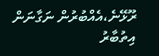ރޫޅޭނެ،އެއްބުރުން ނަގާނަން
އިތުބާރު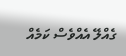ގެއްލޭ އެއްވެސް ކަމެއް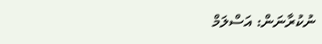ނުކުރާނަން: އަސްލަމް